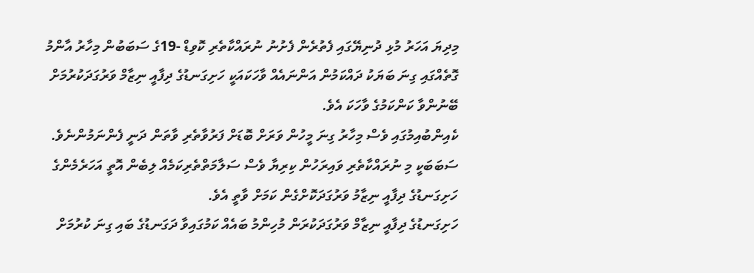މިދިޔަ އަހަރު މުޅި ދުނިޔޭގައި ފެތުރެން ފެށުނު ނުރައްކާތެރި ކޮވިޑް -19ގެ ސަބަބުން މިހާރު އާންމު ގޮތެއްގައި ގިނަ ބަޔަކު ދައްކަމުން އަންނައެއް ވާހަކައަކީ ހަށިގަނޑުގެ ދިފާއީ ނިޒާމް ވަރުގަދަކުރުމަށް ބޭނުންވާ ކަންކަމުގެ ވާހަކަ އެވެ.
ކެއިންބުއިމުގައި ވެސް މިހާރު ގިނަ މީހުން ވަރަށް ބޮޑަށް ފަރުވާތެރި ވާތަން ދަނީ ފެންނަމުންނެވެ. ސަބަބަކީ މި ނުރައްކާތެރި ވައިރަހުން ކިރިޔާ ވެސް ސަލާމަތްތެރިކަމެއް ލިބެން އޮތީ އަހަރެމެންގެ ހަށިގަނޑުގެ ދިފާއީ ނިޒާމު ވަރުގަދަކޮށްގެން ކަމަށް ވާތީ އެވެ.
ހަށިގަނޑުގެ ދިފާއީ ނިޒާމް ވަރުގަދަކުރަން މުހިންމު ބައެއް ކަމުގައިވާ ދަގަނޑުގެ ބައި ގިނަ ކުރުމަށް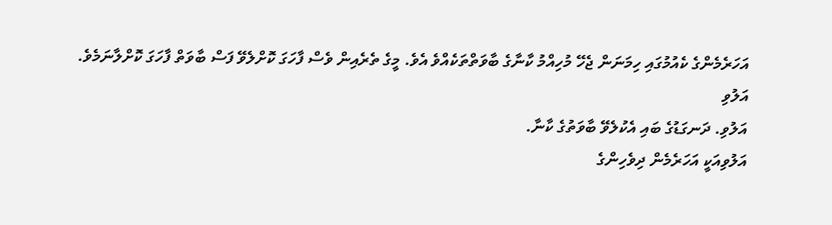އަހަރެމެންގެ ކެއުމުގައި ހިމަނަން ޖެހޭ މުހިއްމު ކާނާގެ ބާވަތްތަކެއްވެ އެވެ. މީގެ ތެރެއިން ވެސް ފާހަގަ ކޮށްލެވޭ ފަސް ބާވަތް ފާހަގަ ކޮށްލާނަމެވެ.
އަލުވި
އަލުވި. ދަނގަޑުގެ ބައި އެކުލެވޭ ބާވަތުގެ ކާނާ.
އަލުވިއަކީ އަހަރެމެން ދިވެހިންގެ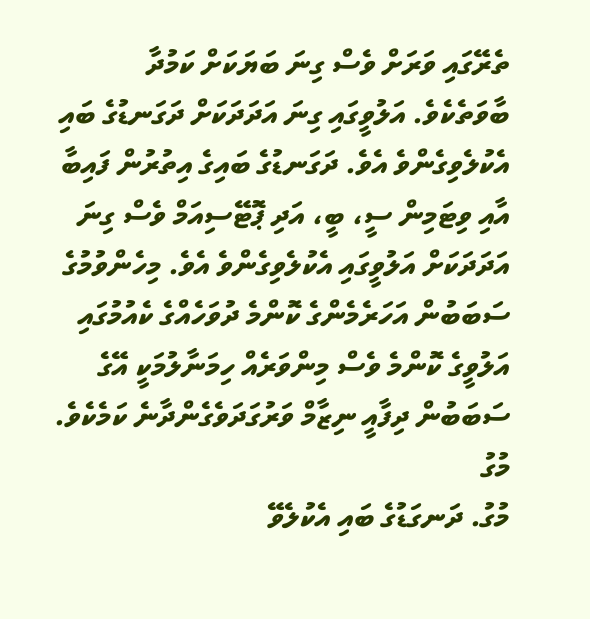ތެރޭގައި ވަރަށް ވެސް ގިނަ ބަޔަކަށް ކަމުދާ ބާވަތެކެވެ. އަލުވީގައި ގިނަ އަދަދަކަށް ދަގަނޑުގެ ބައި އެކުލެވިގެންވެ އެވެ. ދަގަނޑުގެ ބައިގެ އިތުރުން ފައިބާ އާއި ވިޓަމިން ސީ، ބީ، އަދި ޕޮޓޭސިއަމް ވެސް ގިނަ އަދަދަކަށް އަލުވީގައި އެކުލެވިގެންވެ އެވެ. މިހެންވުމުގެ ސަބަބުން އަހަރެމެންގެ ކޮންމެ ދުވަހެއްގެ ކެއުމުގައި އަލުވީގެ ކޮންމެ ވެސް މިންވަރެއް ހިމަނާލުމަކީ އޭގެ ސަބަބުން ދިފާއީ ނިޒާމް ވަރުގަދަވެގެންދާނެ ކަމެކެވެ.
މުގު
މުގު. ދަނގަޑުގެ ބައި އެކުލެވޭ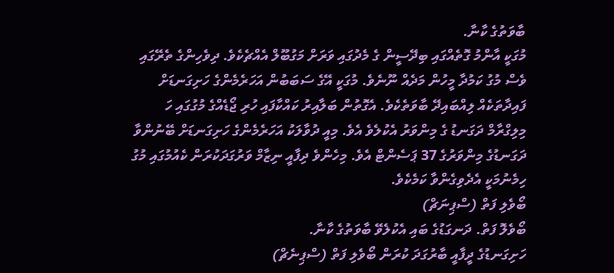ބާވަތުގެ ކާނާ.
މުގަކީ އާންމު ގޮތެއްގައި ބިދޭސީން ގެ މެދުގައި ވަރަށް މަގުބޫލް އެއްޗެކެވެ. ދިވެހިންގެ ތެރޭގައި ވެސް މުގު ކަމުދާ މީހުން މަދެއް ނޫނެވެ. މުގަކީ އޭގެ ސަބަބުން އަހަރެމެންގެ ހަށިގަނޑަށް ފައިދާތަކެއް ލިއްބައިދޭ ބާވަތެކެވެ. އެގޮތުން ބަލާއިރު ކައްކާފައި ހުރި ޖޯޑެއްގެ މުގުގައި ހަ މިލިގްރާމް ދަގަނޑު ގެ މިންވަރު އެކުލެވެ އެވެ. މިއީ ދުވާލަކު އަހަރެމެންގެ ހަށިގަނޑަށް ބޭނުންވާ ދަގަނޑުގެ މިންވަރުގެ 37 ޕަސެންޓް އެވެ. މިހެންވެ ދިފާއީ ނިޒާމް ވަރުގަދަކުރަން ކެއުމުގައި މުގު ހިމެނުމަކީ އެދެވިގެންވާ ކަމެކެވެ.
ބޯވެލި ފަތް (ސްޕިނަޗް)
ބޯވެލޮ ފަތް. ދަނގަޑުގެ ބައި އެކުލެވޭ ބާވަތުގެ ކާނާ.
ހަށިގަނޑުގެ ދީފާއީ ބާރުގަދަ ކުރަން ބޯވެލި ފަތް (ސްޕިނެޗް)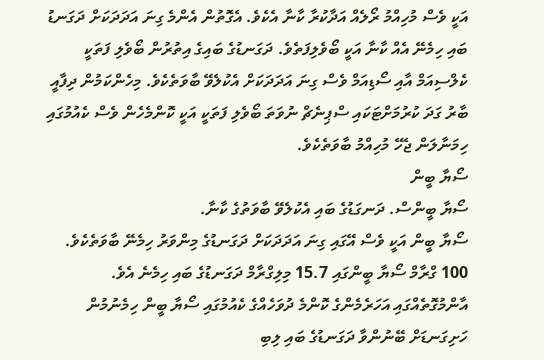އަކީ ވެސް މުހިއްމު ރޯލެއް އަދާކުރާ ކާނާ އެކެވެ. އެގޮތުން އެންމެ ގިނަ އަދަދަކަށް ދަގަނޑު ބައި ހިމެނޭ އެއް ކާނާ އަކީ ބޯވެލިފަތެވެ. ދަގަނޑުގެ ބައިގެ އިތުރުން ބޯވެލި ފަތަކީ ކެލްސިއަމް އާއި ސޯޑިއަމް ވެސް ގިނަ އަދަދަކަށް އެކުލެވޭ ބާވަތެކެވެ. މިހެންކަމުން ދިފާއީ ބާރު ގަދަ ކުރުމަށްޓަކައި ސްޕިނެޗް ނުވަތަ ބޯވެލި ފަތަކީ އަކީ ކޮންމެހެން ވެސް ކެއުމުގައި ހިމަނާލަން ޖެހޭ މުހިއްމު ބާވަތެކެވެ.
ސޯޔާ ބީން
ސޯޔާ ބީންސް. ދަނގަޑުގެ ބައި އެކުލެވޭ ބާވަތުގެ ކާނާ.
ސޯޔާ ބީން އަކީ ވެސް އޭގައި ގިނަ އަދަދަކަށް ދަގަނޑުގެ މިންވަރު ހިމެނޭ ބާވަތެކެވެ. 100 ގްރާމް ސޯޔާ ބީންގައި 15.7 މިލިގްރާމް ދަގަނޑުގެ ބައި ހިމެނެ އެވެ. އާންމުގޮތެއްގައި އަހަރެމެންގެ ކޮންމެ ދުވަހެއްގެ ކެއުމުގައި ސޯޔާ ބީން ހިމެނުމުން ހަށިގަނޑަށް ބޭނުންވާ ދަގަނޑުގެ ބައި ލިބި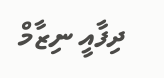ދިފާއީ ނިޒާމް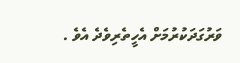ވަރުގަދަކުރުމަށް އެހީތެރިވެދެ އެވެ .